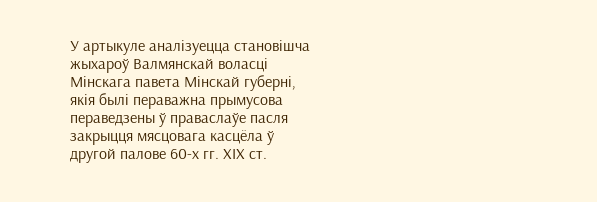У артыкуле аналізуецца становішча жыхароў Валмянскай воласці Мінскага павета Мінскай губерні, якія былі пераважна прымусова пераведзены ў праваслаўе пасля закрыцця мясцовага касцёла ў другой палове 60-х гг. ХІХ ст.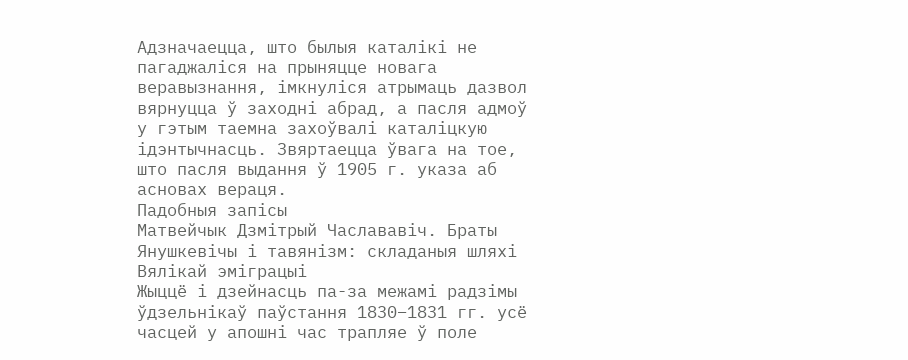Адзначаецца, што былыя каталікі не пагаджаліся на прыняцце новага веравызнання, імкнуліся атрымаць дазвол вярнуцца ў заходні абрад, а пасля адмоў у гэтым таемна захоўвалі каталіцкую ідэнтычнасць. Звяртаецца ўвага на тое, што пасля выдання ў 1905 г. указа аб асновах вераця.
Падобныя запісы
Матвейчык Дзмітрый Часлававіч. Браты Янушкевічы і тавянізм: складаныя шляхі Вялікай эміграцыі
Жыццё і дзейнасць па-за межамі радзімы ўдзельнікаў паўстання 1830–1831 гг. усё часцей у апошні час трапляе ў поле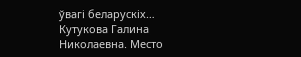ўвагі беларускіх…
Кутукова Галина Николаевна. Место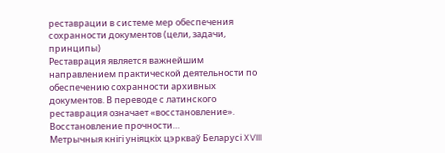реставрации в системе мер обеспечения сохранности документов (цели, задачи, принципы)
Реставрация является важнейшим направлением практической деятельности по обеспечению сохранности архивных документов. В переводе с латинского реставрация означает «восстановление». Восстановление прочности…
Метрычныя кнігі уніяцкіх цэркваў Беларусі XVIII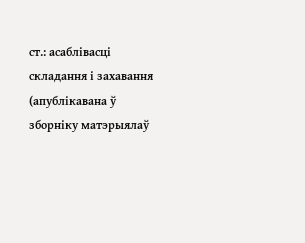ст.: асаблівасці складання і захавання
(апублікавана ў зборніку матэрыялаў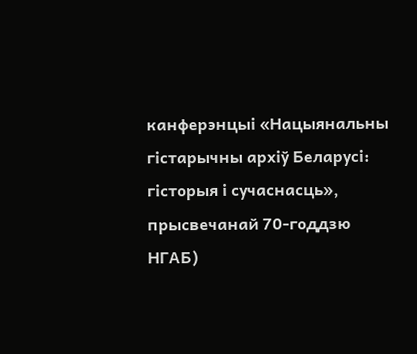канферэнцыі «Нацыянальны гістарычны архіў Беларусі: гісторыя і сучаснасць», прысвечанай 70-годдзю НГАБ)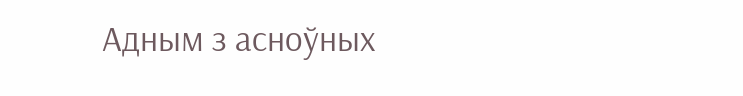Адным з асноўных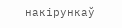накірункаў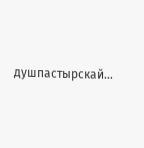душпастырскай…